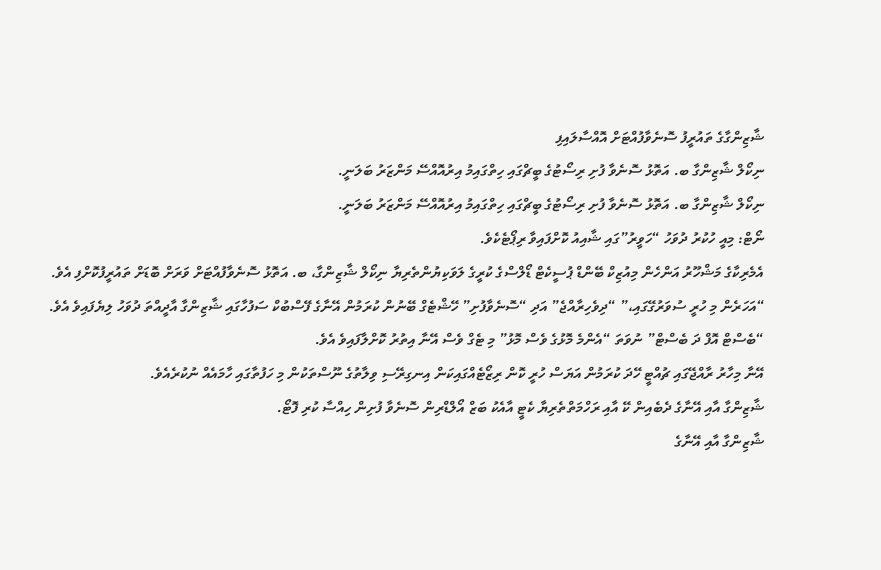ޝާޒިންގާގެ ތައުރީފު ސޮނެވާފުއްޓަށް އޮއްސާލައިފި
ނިކޯލް ޝާޒިންގާ ބ. އަތޮޅު ސޮނެވާ ފުށި ރިސޯޓުގެ ބީޗްގައި ހިތްގައިމު އިރުއޮއްސޭ މަންޒަރު ބަލަނީ.
ނިކޯލް ޝާޒިންގާ ބ. އަތޮޅު ސޮނެވާ ފުށި ރިސޯޓުގެ ބީޗްގައި ހިތްގައިމު އިރުއޮއްސޭ މަންޒަރު ބަލަނީ.
ނޯޓް: މިއީ ހުކުރު ދުވަހު “ހަވީރު”ގައި ޝާއިއު ކޮށްފައިވާ ރިޕޯޓެކެވެ.
އެމެރިކާގެ މަޝްހޫރު އަންހެން މިއުޒިކް ބޭންޑް ޕުސީކެޓް ޑޯލްސްގެ ކުރީގެ ލަވަކިޔުންތެރިޔާ ނިކޯލް ޝާޒިންގާ، ބ. އަތޮޅު ސޮނެވާފުއްޓަށް ވަރަށް ބޮޑަށް ތައުރީފުކޮށްފި އެވެ.
“އަހަރެން މި ހުރީ ސުވަރުގޭގައި،” “ދިވެހިރާއްޖެ” އަދި “ސޮނެވާފުށި” ހޭޝްޓެގް ބޭނުން ކުރަމުން އޭނާގެ ފޭސްބުކް ސަފުހާގައި ޝާޒިންގާ އާދީއްތަ ދުވަހު ލިޔެފައިވެ އެވެ.
“ބެސްޓް އޮފް ދަ ބެސްޓް” ނުވަތަ “އެންމެ މޮޅުގެ ވެސް މޮޅު” މި ޓެގް ވެސް އޭނާ އިތުރު ކޮށްލާފައިވެ އެވެ.
އޭނާ މިހާރު ރާއްޖޭގައި ޗުއްޓީ ހޭދަ ކުރަމުން އަޔަސް ހުރީ ކޮން ރިޒޯޓެއްގައިކަން އިނގިރޭސި ވިލާތުގެ ނޫސްތަކުން މި ހަފުތާގައި ހާމައެއް ނުކުރެއެވެ.
ޝާޒިންގާ އާއި އޭނާގެ ދެބެއިން ކޭ އާއި ރަހްމަތްތެރިޔާ ކެޓީ އާއެކު ބަޒް އޯލްޑްރިން ސޮނެވާ ފުށިން ހިއްސާ ކުރި ފޮޓޯ.
ޝާޒިންގާ އާއި އޭނާގެ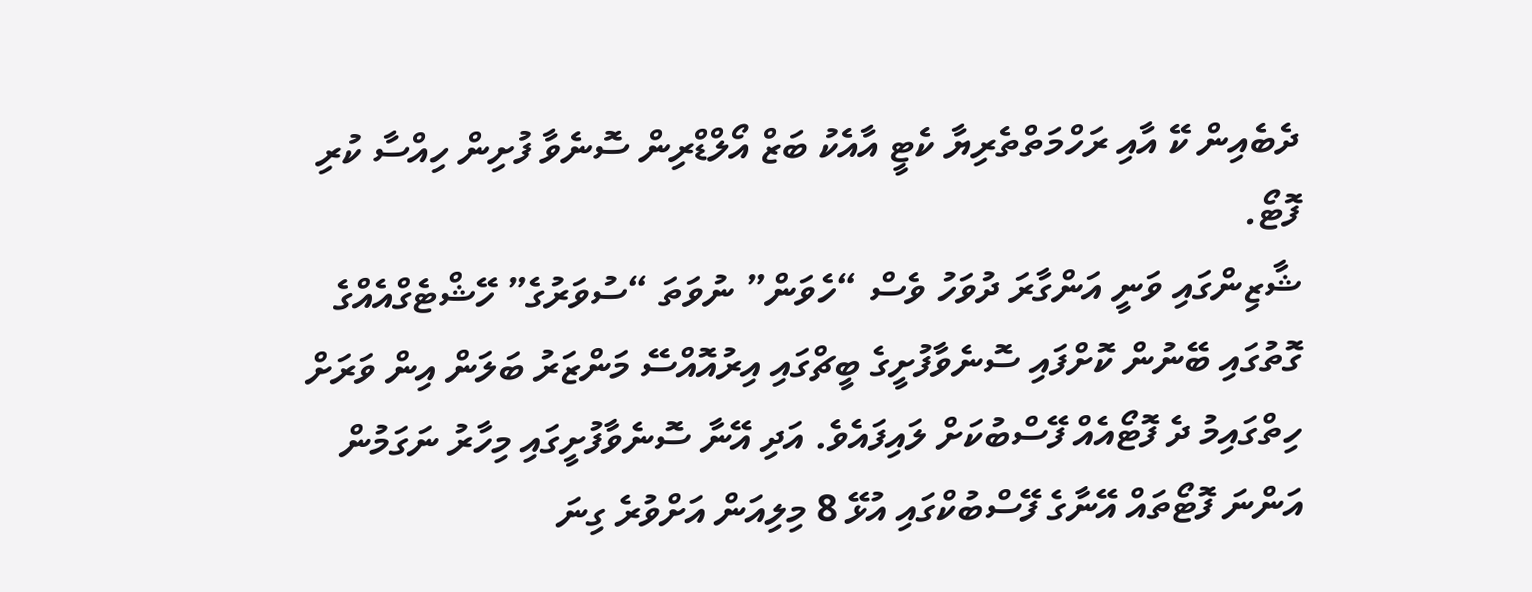ދެބެއިން ކޭ އާއި ރަހްމަތްތެރިޔާ ކެޓީ އާއެކު ބަޒް އޯލްޑްރިން ސޮނެވާ ފުށިން ހިއްސާ ކުރި ފޮޓޯ.
ޝާޒިންގައި ވަނީ އަންގާރަ ދުވަހު ވެސް “ހެވަން” ނުވަތަ “ސުވަރުގެ” ހޭޝްޓެގްއެއްގެ ގޮތުގައި ބޭނުން ކޮށްފައި ސޮނެވާފުށީގެ ބީޗްގައި އިރުއޮއްސޭ މަންޒަރު ބަލަން އިން ވަރަށް ހިތްގައިމު ދެ ފޮޓޯއެއް ފޭސްބުކަށް ލައިފައެވެ. އަދި އޭނާ ސޮނެވާފުށީގައި މިހާރު ނަގަމުން އަންނަ ފޮޓޯތައް އޭނާގެ ފޭސްބުކްގައި އުޅޭ 8 މިލިއަން އަށްވުރެ ގިނަ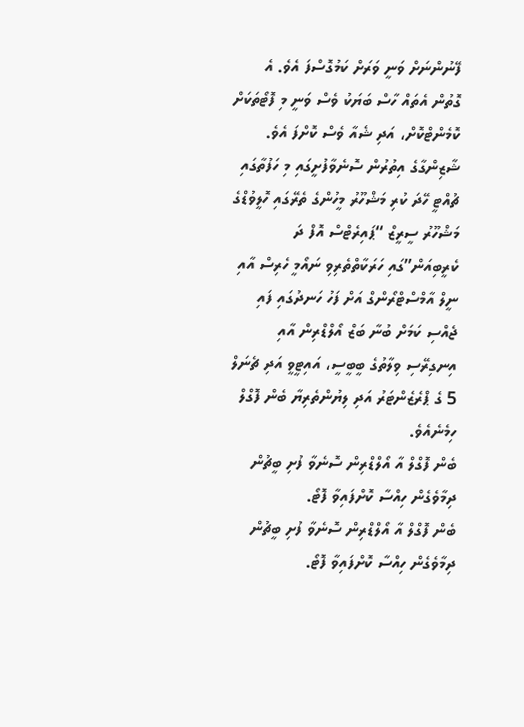ފޭނުންނަށް ވަނީ ވަރަށް ކަމުގޮސްފަ އެވެ. އެ ގޮތުން އެތައް ހާސް ބަޔަކު ވެސް ވަނީ މި ފޮޓޯތަކަށް ކޮމެންޓްކޮށް، އަދި ޝެއާ ވެސް ކޮށްފަ އެވެ.
ޝާޒިންގާގެ އިތުރުން ސޮނެވާފުށީގައި މި ހަފުތާގައި ޗުއްޓީ ހޭދަ ކުރި މަޝްހޫރު މީހުންގެ ތެރޭގައި ހޮލީވުޑްގެ މަޝްހޫރު ސީރީޒް “ޕައިރެޓްސް އޮފް ދަ ކެރީބިއަން”ގައި ހަރަކާތްތެރިވި ނައޯމީ ހެރިސް އާއި ނީލް އާމްސްޓްރޯންގް އަށް ފަހު ހަނދުގައި ފައި ޖެއްސި ކަމަށް ބުނާ ބަޒް އޯލްޑްރިން އާއި އިނގިރޭސި ވިލާތުގެ ބީބީސީ، އައިޓީވީ އަދި ޗެނަލް 5 ގެ ޕްރެޒެންޓަރު އަދި ލިޔުންތެރިޔާ ބެން ފޮގްލް ހިމެނެއެވެ.
ބެން ފޮގްލް އާ އޯލްޑްރިން ސޮނެވާ ފުށި ބީޗުން ދިމާވެގެން ހިއްސާ ކޮށްފައިވާ ފޮޓޯ.
ބެން ފޮގްލް އާ އޯލްޑްރިން ސޮނެވާ ފުށި ބީޗުން ދިމާވެގެން ހިއްސާ ކޮށްފައިވާ ފޮޓޯ.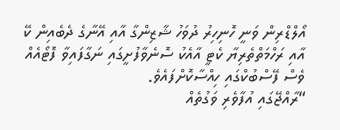އޯލްޑްރިން ވަނީ ހޮނިހިރު ދުވަހު ޝާޒިންގާ އާއި އޭނާގެ ދެބެއިން ކޭ އާއި ރަހްމަތްތެރިޔާ ކެޓީ އާއެކު ސޮނެވާފުށީގައި ނަގާފައިވާ ފޮޓޯއެއް ވެސް ފޭސްބުކްގައި ހިއްސާކޮށްފައެވެ.
“ރާއްޖޭގައި އުފާވެރި ވަގުތެއް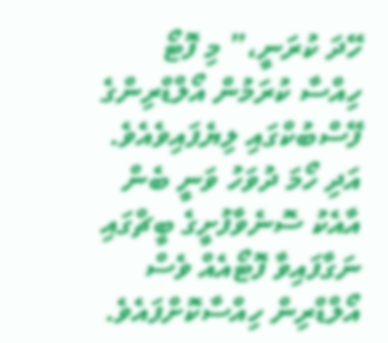ހޭދަ ކުރަނީ،” މި ފޮޓޯ ހިއްސާ ކުރަމުން އޯލްޑްރިންގެ ފޭސްބުކްގައި ލިޔެފައިވެއެވެ.
އަދި ހޯމަ ދުވަހު ވަނީ ބެން އާއެކު ސޮނެވާފުށީގެ ބީޗްގައި ނަގާފައިވާ ފޮޓޯއެއް ވެސް އޯލްޑްރިން ހިއްސާކޮށްފައެވެ.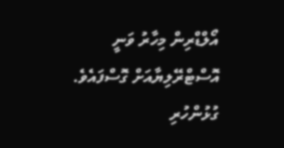އޯލްޑްރިން މިހާރު ވަނީ އޮސްޓްރޭލިޔާއަށް ގޮސްފައެވެ.
ގުޅުންހުރި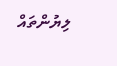ލިޔުންތައް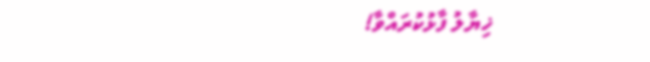ޚިޔާލު ފާޅުކުރައްވާ!